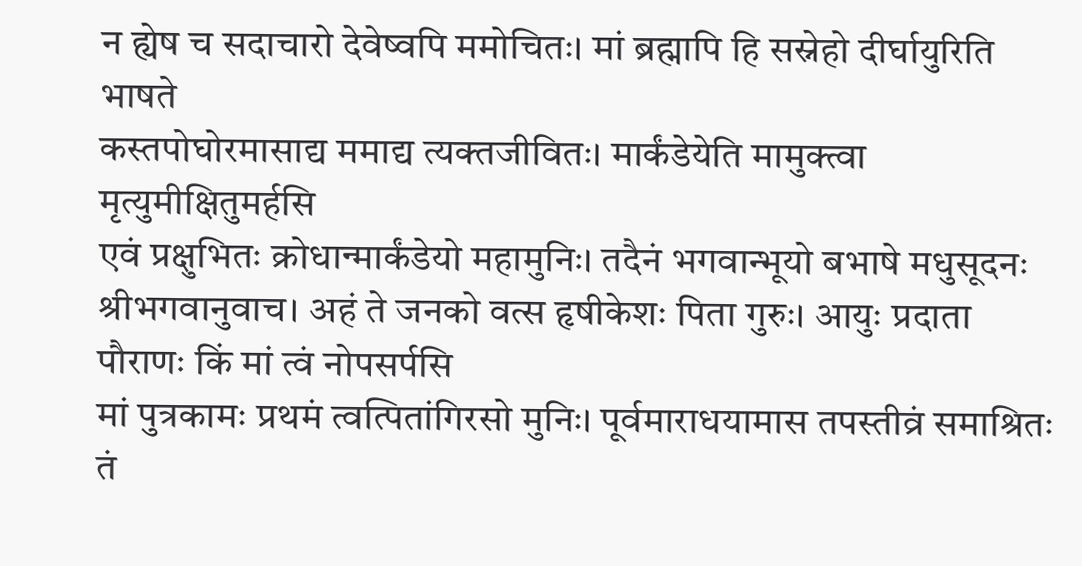न ह्येष च सदाचारो देवेष्वपि ममोचितः। मां ब्रह्मापि हि सस्नेहो दीर्घायुरिति भाषते
कस्तपोघोरमासाद्य ममाद्य त्यक्तजीवितः। मार्कंडेयेति मामुक्त्वा मृत्युमीक्षितुमर्हसि
एवं प्रक्षुभितः क्रोधान्मार्कंडेयो महामुनिः। तदैनं भगवान्भूयो बभाषे मधुसूदनः
श्रीभगवानुवाच। अहं ते जनको वत्स हृषीकेशः पिता गुरुः। आयुः प्रदाता पौराणः किं मां त्वं नोपसर्पसि
मां पुत्रकामः प्रथमं त्वत्पितांगिरसो मुनिः। पूर्वमाराधयामास तपस्तीव्रं समाश्रितः
तं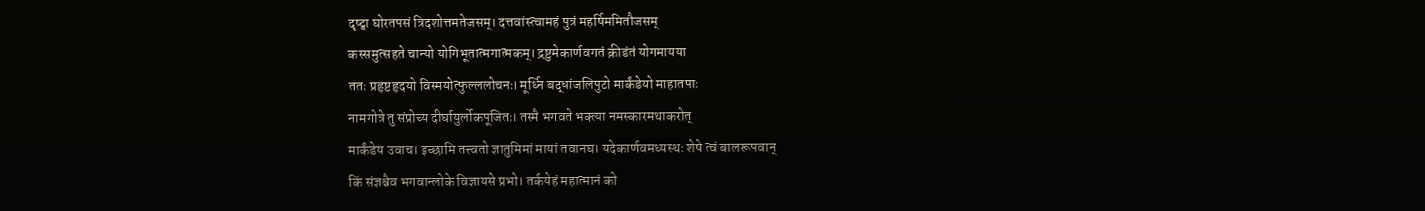दृष्ट्वा घोरतपसं त्रिदशोत्तमतेजसम्। दत्तवांस्त्वामहं पुत्रं महर्षिममितौजसम्
कस्समुत्सहते चान्यो योगिभूतात्मगात्मकम्। द्रष्टुमेकार्णवगतं क्रीडंतं योगमायया
ततः प्रहृष्टहृदयो विस्मयोत्फुल्ललोचनः। मूर्ध्नि बद्धांजलिपुटो मार्कंडेयो माहातपाः
नामगोत्रे तु संप्रोच्य दीर्घायुर्लोकपूजितः। तस्मै भगवते भक्त्या नमस्कारमथाकरोत्
मार्कंडेय उवाच। इच्छामि तत्त्वतो ज्ञातुमिमां मायां तवानघ। यदेकार्णवमध्यस्थः शेषे त्वं बालरूपवान्
किं संज्ञश्चैव भगवान्लोके विज्ञायसे प्रभो। तर्कयेहं महात्मानं को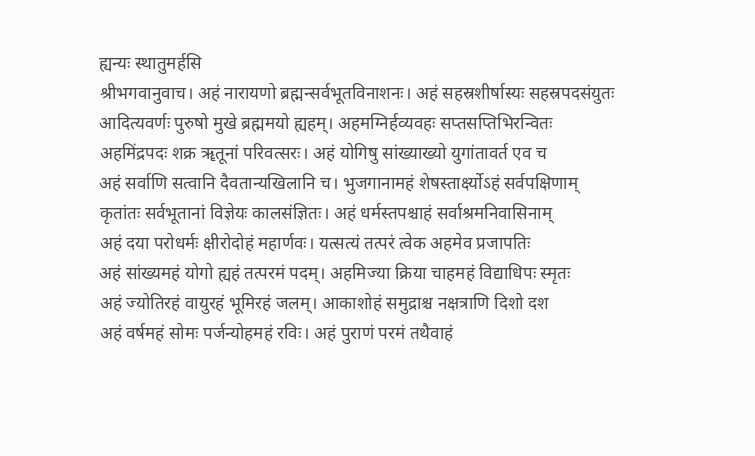ह्यन्यः स्थातुमर्हसि
श्रीभगवानुवाच। अहं नारायणो ब्रह्मन्सर्वभूतविनाशनः। अहं सहस्रशीर्षास्यः सहस्रपदसंयुतः
आदित्यवर्णः पुरुषो मुखे ब्रह्ममयो ह्यहम्। अहमग्निर्हव्यवहः सप्तसप्तिभिरन्वितः
अहमिंद्रपदः शक्र ॠतूनां परिवत्सरः। अहं योगिषु सांख्याख्यो युगांतावर्त एव च
अहं सर्वाणि सत्वानि दैवतान्यखिलानि च। भुजगानामहं शेषस्तार्क्ष्योऽहं सर्वपक्षिणाम्
कृतांतः सर्वभूतानां विज्ञेयः कालसंज्ञितः। अहं धर्मस्तपश्चाहं सर्वाश्रमनिवासिनाम्
अहं दया परोधर्मः क्षीरोदोहं महार्णवः। यत्सत्यं तत्परं त्वेक अहमेव प्रजापतिः
अहं सांख्यमहं योगो ह्यहं तत्परमं पदम्। अहमिज्या क्रिया चाहमहं विद्याधिपः स्मृतः
अहं ज्योतिरहं वायुरहं भूमिरहं जलम्। आकाशोहं समुद्राश्च नक्षत्राणि दिशो दश
अहं वर्षमहं सोमः पर्जन्योहमहं रविः। अहं पुराणं परमं तथैवाहं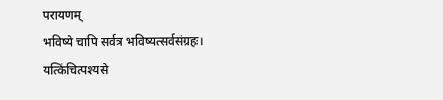परायणम्
भविष्ये चापि सर्वत्र भविष्यत्सर्वसंग्रहः। यत्किंचित्पश्यसे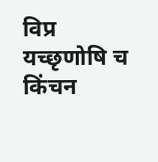विप्र यच्छृणोषि च किंचन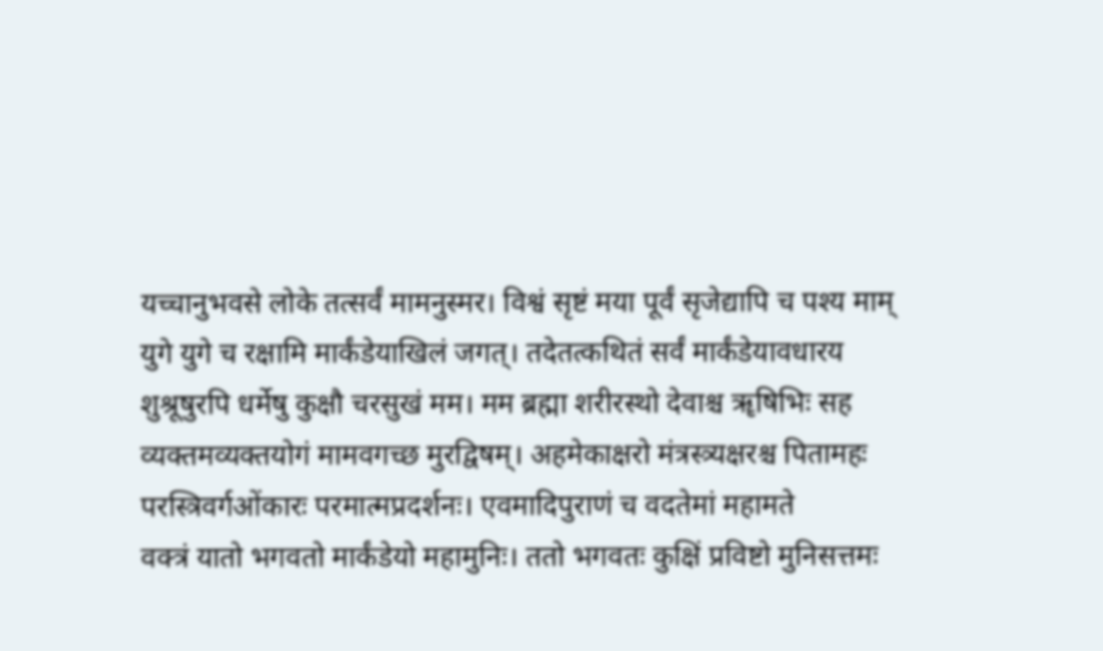यच्चानुभवसे लोके तत्सर्वं मामनुस्मर। विश्वं सृष्टं मया पूर्वं सृजेद्यापि च पश्य माम्
युगे युगे च रक्षामि मार्कंडेयाखिलं जगत्। तदेतत्कथितं सर्वं मार्कंडेयावधारय
शुश्रूषुरपि धर्मेषु कुक्षौ चरसुखं मम। मम ब्रह्मा शरीरस्थो देवाश्च ॠषिभिः सह
व्यक्तमव्यक्तयोगं मामवगच्छ मुरद्विषम्। अहमेकाक्षरो मंत्रस्त्र्यक्षरश्च पितामहः
परस्त्रिवर्गओंकारः परमात्मप्रदर्शनः। एवमादिपुराणं च वदतेमां महामते
वक्त्रं यातो भगवतो मार्कंडेयो महामुनिः। ततो भगवतः कुक्षिं प्रविष्टो मुनिसत्तमः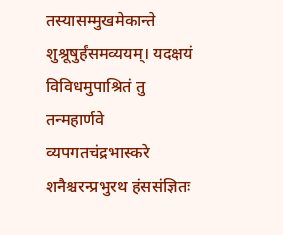तस्यासम्मुखमेकान्ते शुश्रूषुर्हंसमव्ययम्। यदक्षयं विविधमुपाश्रितं तु तन्महार्णवे व्यपगतचंद्रभास्करे
शनैश्चरन्प्रभुरथ हंससंज्ञितः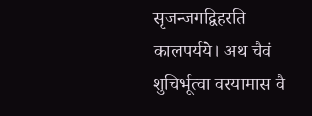सृजन्जगद्विहरति कालपर्यये। अथ चैवं शुचिर्भूत्वा वरयामास वै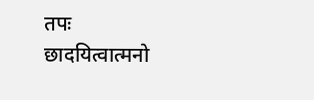तपः
छादयित्वात्मनो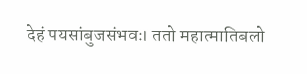देहं पयसांबुजसंभवः। ततो महात्मातिबलो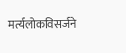मर्त्यलोकविसर्जने